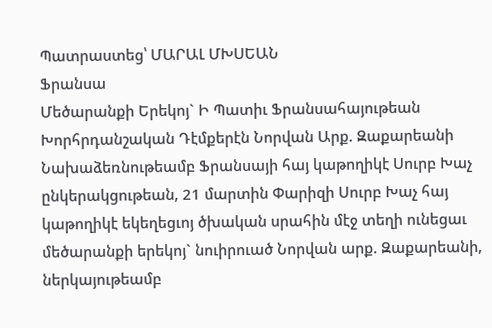Պատրաստեց՝ ՄԱՐԱԼ ՄԽՍԵԱՆ
Ֆրանսա
Մեծարանքի Երեկոյ` Ի Պատիւ Ֆրանսահայութեան Խորհրդանշական Դէմքերէն Նորվան Արք. Զաքարեանի
Նախաձեռնութեամբ Ֆրանսայի հայ կաթողիկէ Սուրբ Խաչ ընկերակցութեան, 21 մարտին Փարիզի Սուրբ Խաչ հայ կաթողիկէ եկեղեցւոյ ծխական սրահին մէջ տեղի ունեցաւ մեծարանքի երեկոյ` նուիրուած Նորվան արք. Զաքարեանի, ներկայութեամբ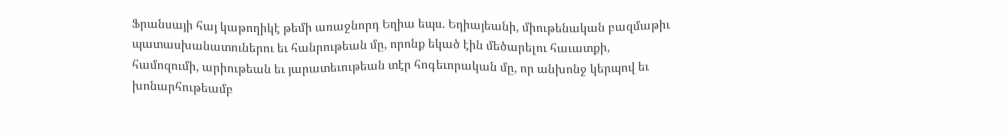Ֆրանսայի հայ կաթողիկէ թեմի առաջնորդ Եղիա եպս. Եղիայեանի, միութենական բազմաթիւ պատասխանատուներու եւ հանրութեան մը, որոնք եկած էին մեծարելու հաւատքի, համոզումի, արիութեան եւ յարատեւութեան տէր հոգեւորական մը, որ անխոնջ կերպով եւ խոնարհութեամբ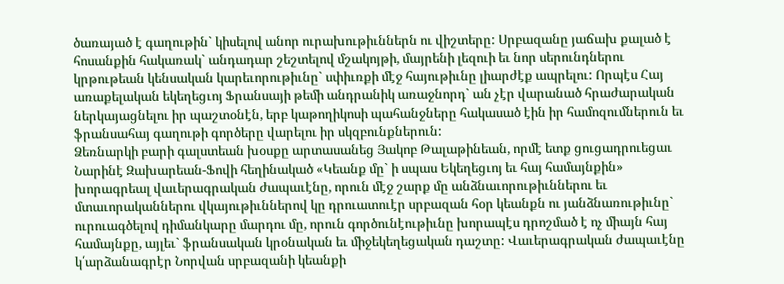ծառայած է գաղութին` կիսելով անոր ուրախութիւններն ու վիշտերը: Սրբազանը յաճախ քալած է հոսանքին հակառակ` անդադար շեշտելով մշակոյթի, մայրենի լեզուի եւ նոր սերունդներու կրթութեան կենսական կարեւորութիւնը` սփիւռքի մէջ հայութիւնը լիարժէք ապրելու: Որպէս Հայ առաքելական եկեղեցւոյ Ֆրանսայի թեմի անդրանիկ առաջնորդ` ան չէր վարանած հրաժարական ներկայացնելու իր պաշտօնէն, երբ կաթողիկոսի պահանջները հակասած էին իր համոզումներուն եւ ֆրանսահայ գաղութի գործերը վարելու իր սկզբունքներուն:
Ձեռնարկի բարի գալստեան խօսքը արտասանեց Յակոբ Թալաթինեան, որմէ ետք ցուցադրուեցաւ Նարինէ Զախարեան-Ֆովի հեղինակած «Կեանք մը` ի սպաս Եկեղեցւոյ եւ հայ համայնքին» խորագրեալ վաւերագրական ժապաւէնը, որուն մէջ շարք մը անձնաւորութիւններու եւ մտաւորականներու վկայութիւններով կը դրուատուէր սրբազան հօր կեանքն ու յանձնառութիւնը` ուրուագծելով դիմանկարը մարդու մը, որուն գործունէութիւնը խորապէս դրոշմած է ոչ միայն հայ համայնքը, այլեւ` ֆրանսական կրօնական եւ միջեկեղեցական դաշտը: Վաւերագրական ժապաւէնը կ՛արձանագրէր Նորվան սրբազանի կեանքի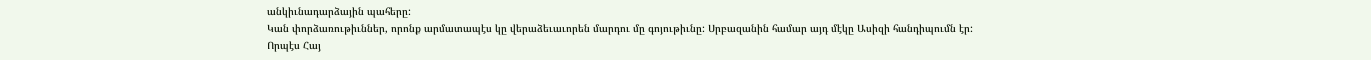անկիւնադարձային պահերը:
Կան փորձառութիւններ, որոնք արմատապէս կը վերաձեւաւորեն մարդու մը գոյութիւնը: Սրբազանին համար այդ մէկը Ասիզի հանդիպումն էր: Որպէս Հայ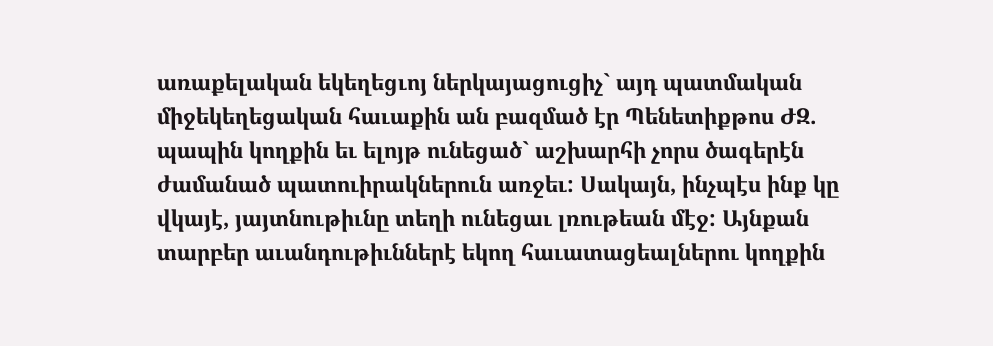առաքելական եկեղեցւոյ ներկայացուցիչ` այդ պատմական միջեկեղեցական հաւաքին ան բազմած էր Պենետիքթոս ԺԶ. պապին կողքին եւ ելոյթ ունեցած` աշխարհի չորս ծագերէն ժամանած պատուիրակներուն առջեւ: Սակայն, ինչպէս ինք կը վկայէ, յայտնութիւնը տեղի ունեցաւ լռութեան մէջ: Այնքան տարբեր աւանդութիւններէ եկող հաւատացեալներու կողքին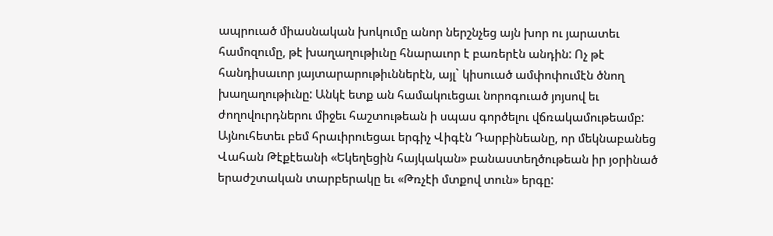ապրուած միասնական խոկումը անոր ներշնչեց այն խոր ու յարատեւ համոզումը, թէ խաղաղութիւնը հնարաւոր է բառերէն անդին: Ոչ թէ հանդիսաւոր յայտարարութիւններէն, այլ` կիսուած ամփոփումէն ծնող խաղաղութիւնը: Անկէ ետք ան համակուեցաւ նորոգուած յոյսով եւ ժողովուրդներու միջեւ հաշտութեան ի սպաս գործելու վճռակամութեամբ:
Այնուհետեւ բեմ հրաւիրուեցաւ երգիչ Վիգէն Դարբինեանը, որ մեկնաբանեց Վահան Թէքէեանի «Եկեղեցին հայկական» բանաստեղծութեան իր յօրինած երաժշտական տարբերակը եւ «Թռչէի մտքով տուն» երգը: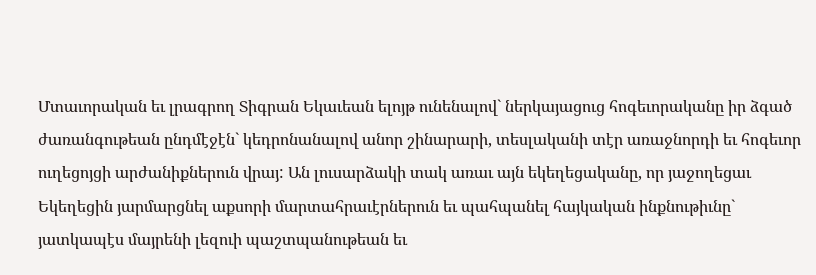Մտաւորական եւ լրագրող Տիգրան Եկաւեան ելոյթ ունենալով` ներկայացուց հոգեւորականը իր ձգած ժառանգութեան ընդմէջէն` կեդրոնանալով անոր շինարարի, տեսլականի տէր առաջնորդի եւ հոգեւոր ուղեցոյցի արժանիքներուն վրայ: Ան լուսարձակի տակ առաւ այն եկեղեցականը, որ յաջողեցաւ Եկեղեցին յարմարցնել աքսորի մարտահրաւէրներուն եւ պահպանել հայկական ինքնութիւնը` յատկապէս մայրենի լեզուի պաշտպանութեան եւ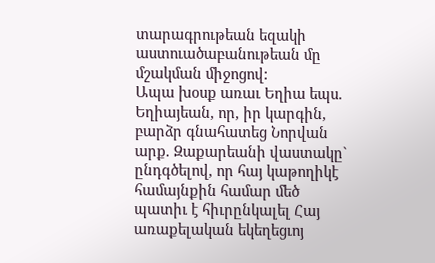տարագրութեան եզակի աստուածաբանութեան մը մշակման միջոցով:
Ապա խօսք առաւ Եղիա եպս. Եղիայեան, որ, իր կարգին, բարձր գնահատեց Նորվան արք. Զաքարեանի վաստակը` ընդգծելով, որ հայ կաթողիկէ համայնքին համար մեծ պատիւ է հիւրընկալել Հայ առաքելական եկեղեցւոյ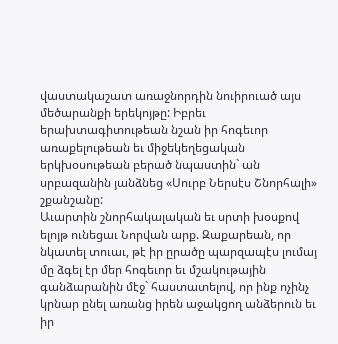վաստակաշատ առաջնորդին նուիրուած այս մեծարանքի երեկոյթը: Իբրեւ երախտագիտութեան նշան իր հոգեւոր առաքելութեան եւ միջեկեղեցական երկխօսութեան բերած նպաստին` ան սրբազանին յանձնեց «Սուրբ Ներսէս Շնորհալի» շքանշանը:
Աւարտին շնորհակալական եւ սրտի խօսքով ելոյթ ունեցաւ Նորվան արք. Զաքարեան, որ նկատել տուաւ, թէ իր ըրածը պարզապէս լումայ մը ձգել էր մեր հոգեւոր եւ մշակութային գանձարանին մէջ` հաստատելով, որ ինք ոչինչ կրնար ընել առանց իրեն աջակցող անձերուն եւ իր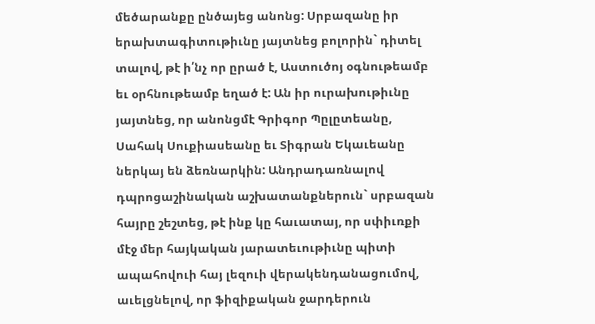մեծարանքը ընծայեց անոնց: Սրբազանը իր երախտագիտութիւնը յայտնեց բոլորին` դիտել տալով, թէ ի՛նչ որ ըրած է, Աստուծոյ օգնութեամբ եւ օրհնութեամբ եղած է: Ան իր ուրախութիւնը յայտնեց, որ անոնցմէ Գրիգոր Պըլըտեանը, Սահակ Սուքիասեանը եւ Տիգրան Եկաւեանը ներկայ են ձեռնարկին: Անդրադառնալով դպրոցաշինական աշխատանքներուն` սրբազան հայրը շեշտեց, թէ ինք կը հաւատայ, որ սփիւռքի մէջ մեր հայկական յարատեւութիւնը պիտի ապահովուի հայ լեզուի վերակենդանացումով, աւելցնելով, որ ֆիզիքական ջարդերուն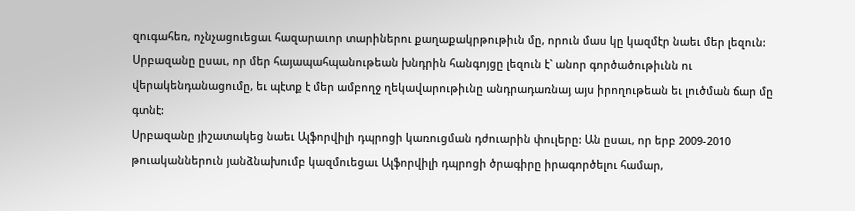զուգահեռ, ոչնչացուեցաւ հազարաւոր տարիներու քաղաքակրթութիւն մը, որուն մաս կը կազմէր նաեւ մեր լեզուն: Սրբազանը ըսաւ, որ մեր հայապահպանութեան խնդրին հանգոյցը լեզուն է` անոր գործածութիւնն ու վերակենդանացումը, եւ պէտք է մեր ամբողջ ղեկավարութիւնը անդրադառնայ այս իրողութեան եւ լուծման ճար մը գտնէ:
Սրբազանը յիշատակեց նաեւ Ալֆորվիլի դպրոցի կառուցման դժուարին փուլերը: Ան ըսաւ, որ երբ 2009-2010 թուականներուն յանձնախումբ կազմուեցաւ Ալֆորվիլի դպրոցի ծրագիրը իրագործելու համար,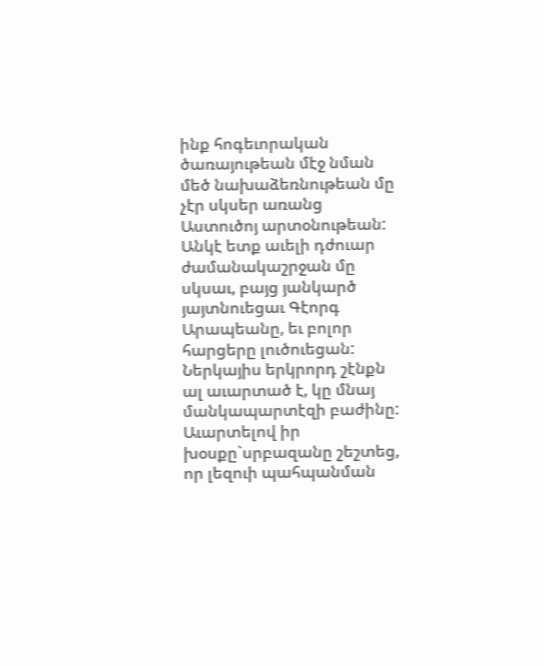ինք հոգեւորական ծառայութեան մէջ նման մեծ նախաձեռնութեան մը չէր սկսեր առանց Աստուծոյ արտօնութեան: Անկէ ետք աւելի դժուար ժամանակաշրջան մը սկսաւ, բայց յանկարծ յայտնուեցաւ Գէորգ Արապեանը, եւ բոլոր հարցերը լուծուեցան: Ներկայիս երկրորդ շէնքն ալ աւարտած է, կը մնայ մանկապարտէզի բաժինը:
Աւարտելով իր խօսքը`սրբազանը շեշտեց, որ լեզուի պահպանման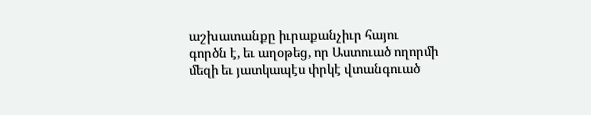աշխատանքը իւրաքանչիւր հայու գործն է, եւ աղօթեց, որ Աստուած ողորմի մեզի եւ յատկապէս փրկէ վտանգուած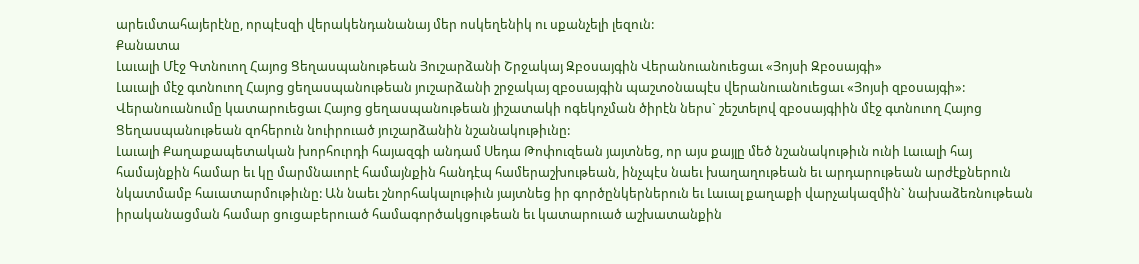արեւմտահայերէնը, որպէսզի վերակենդանանայ մեր ոսկեղենիկ ու սքանչելի լեզուն:
Քանատա
Լաւալի Մէջ Գտնուող Հայոց Ցեղասպանութեան Յուշարձանի Շրջակայ Զբօսայգին Վերանուանուեցաւ «Յոյսի Զբօսայգի»
Լաւալի մէջ գտնուող Հայոց ցեղասպանութեան յուշարձանի շրջակայ զբօսայգին պաշտօնապէս վերանուանուեցաւ «Յոյսի զբօսայգի»: Վերանուանումը կատարուեցաւ Հայոց ցեղասպանութեան յիշատակի ոգեկոչման ծիրէն ներս` շեշտելով զբօսայգիին մէջ գտնուող Հայոց Ցեղասպանութեան զոհերուն նուիրուած յուշարձանին նշանակութիւնը:
Լաւալի Քաղաքապետական խորհուրդի հայազգի անդամ Սեդա Թոփուզեան յայտնեց, որ այս քայլը մեծ նշանակութիւն ունի Լաւալի հայ համայնքին համար եւ կը մարմնաւորէ համայնքին հանդէպ համերաշխութեան, ինչպէս նաեւ խաղաղութեան եւ արդարութեան արժէքներուն նկատմամբ հաւատարմութիւնը: Ան նաեւ շնորհակալութիւն յայտնեց իր գործընկերներուն եւ Լաւալ քաղաքի վարչակազմին` նախաձեռնութեան իրականացման համար ցուցաբերուած համագործակցութեան եւ կատարուած աշխատանքին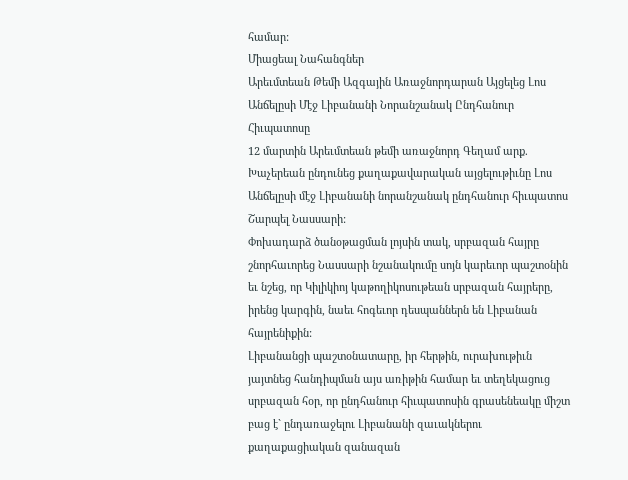համար:
Միացեալ Նահանգներ
Արեւմտեան Թեմի Ազգային Առաջնորդարան Այցելեց Լոս Անճելըսի Մէջ Լիբանանի Նորանշանակ Ընդհանուր Հիւպատոսը
12 մարտին Արեւմտեան թեմի առաջնորդ Գեղամ արք. Խաչերեան ընդունեց քաղաքավարական այցելութիւնը Լոս Անճելըսի մէջ Լիբանանի նորանշանակ ընդհանուր հիւպատոս Շարպել Նասսարի:
Փոխադարձ ծանօթացման լոյսին տակ, սրբազան հայրը շնորհաւորեց Նասսարի նշանակումը սոյն կարեւոր պաշտօնին եւ նշեց, որ Կիլիկիոյ կաթողիկոսութեան սրբազան հայրերը, իրենց կարգին, նաեւ հոգեւոր դեսպաններն են Լիբանան հայրենիքին:
Լիբանանցի պաշտօնատարը, իր հերթին, ուրախութիւն յայտնեց հանդիպման այս առիթին համար եւ տեղեկացուց սրբազան հօր, որ ընդհանուր հիւպատոսին գրասենեակը միշտ բաց է` ընդառաջելու Լիբանանի զաւակներու քաղաքացիական զանազան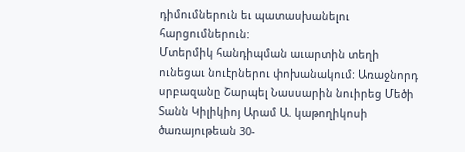դիմումներուն եւ պատասխանելու հարցումներուն:
Մտերմիկ հանդիպման աւարտին տեղի ունեցաւ նուէրներու փոխանակում: Առաջնորդ սրբազանը Շարպել Նասսարին նուիրեց Մեծի Տանն Կիլիկիոյ Արամ Ա. կաթողիկոսի ծառայութեան 30-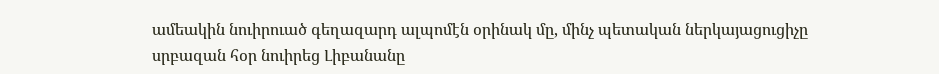ամեակին նուիրուած գեղազարդ ալպոմէն օրինակ մը, մինչ պետական ներկայացուցիչը սրբազան հօր նուիրեց Լիբանանը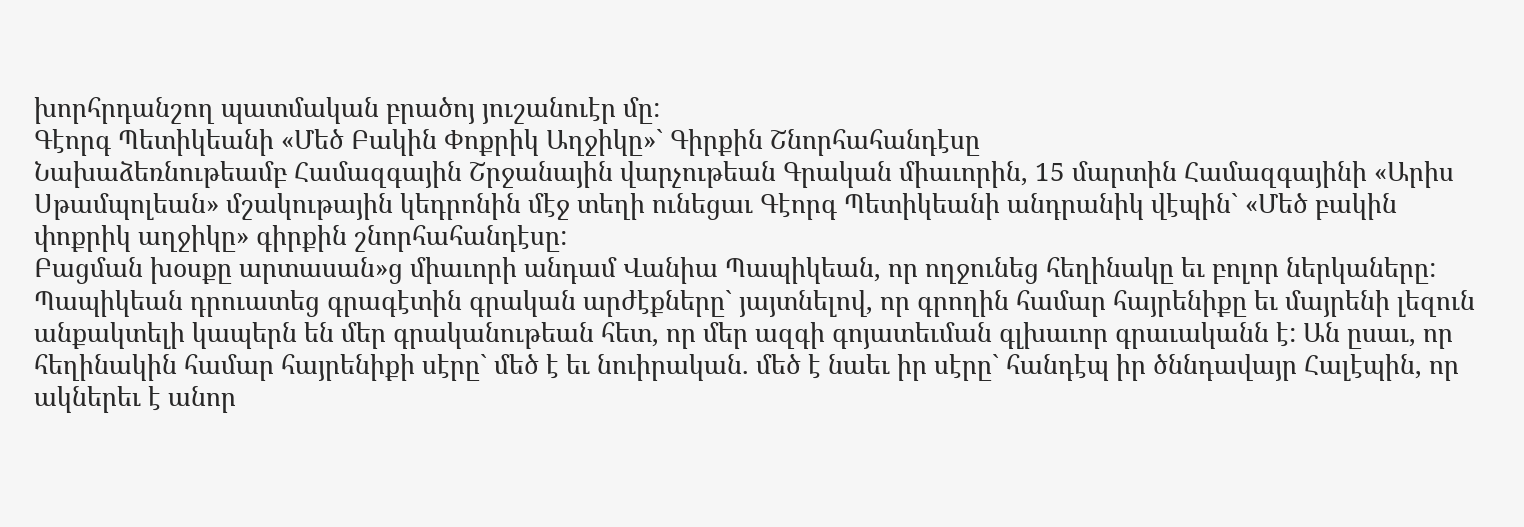խորհրդանշող պատմական բրածոյ յուշանուէր մը:
Գէորգ Պետիկեանի «Մեծ Բակին Փոքրիկ Աղջիկը»` Գիրքին Շնորհահանդէսը
Նախաձեռնութեամբ Համազգային Շրջանային վարչութեան Գրական միաւորին, 15 մարտին Համազգայինի «Արիս Սթամպոլեան» մշակութային կեդրոնին մէջ տեղի ունեցաւ Գէորգ Պետիկեանի անդրանիկ վէպին` «Մեծ բակին փոքրիկ աղջիկը» գիրքին շնորհահանդէսը:
Բացման խօսքը արտասան»ց միաւորի անդամ Վանիա Պապիկեան, որ ողջունեց հեղինակը եւ բոլոր ներկաները: Պապիկեան դրուատեց գրագէտին գրական արժէքները` յայտնելով, որ գրողին համար հայրենիքը եւ մայրենի լեզուն անքակտելի կապերն են մեր գրականութեան հետ, որ մեր ազգի գոյատեւման գլխաւոր գրաւականն է: Ան ըսաւ, որ հեղինակին համար հայրենիքի սէրը` մեծ է եւ նուիրական. մեծ է նաեւ իր սէրը` հանդէպ իր ծննդավայր Հալէպին, որ ակներեւ է անոր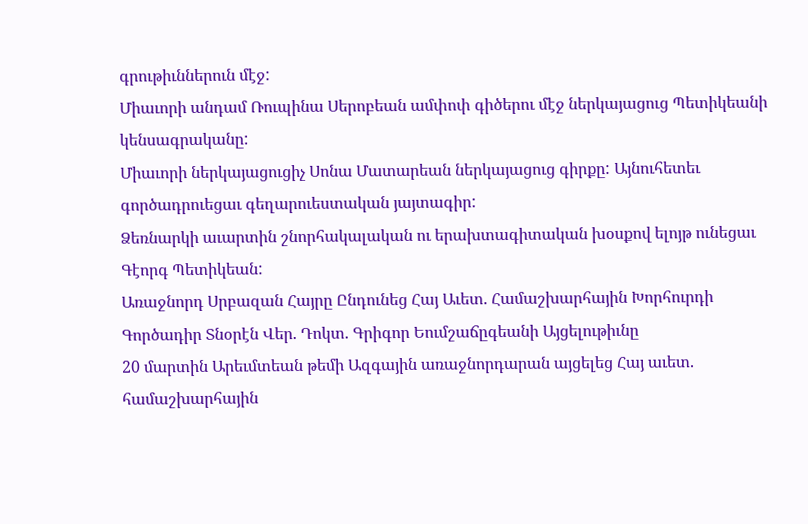գրութիւններուն մէջ:
Միաւորի անդամ Ռուպինա Սերոբեան ամփոփ գիծերու մէջ ներկայացուց Պետիկեանի կենսագրականը:
Միաւորի ներկայացուցիչ Սոնա Մատարեան ներկայացուց գիրքը: Այնուհետեւ գործադրուեցաւ գեղարուեստական յայտագիր:
Ձեռնարկի աւարտին շնորհակալական ու երախտագիտական խօսքով ելոյթ ունեցաւ Գէորգ Պետիկեան:
Առաջնորդ Սրբազան Հայրը Ընդունեց Հայ Աւետ. Համաշխարհային Խորհուրդի Գործադիր Տնօրէն Վեր. Դոկտ. Գրիգոր Եումշաճըգեանի Այցելութիւնը
20 մարտին Արեւմտեան թեմի Ազգային առաջնորդարան այցելեց Հայ աւետ. համաշխարհային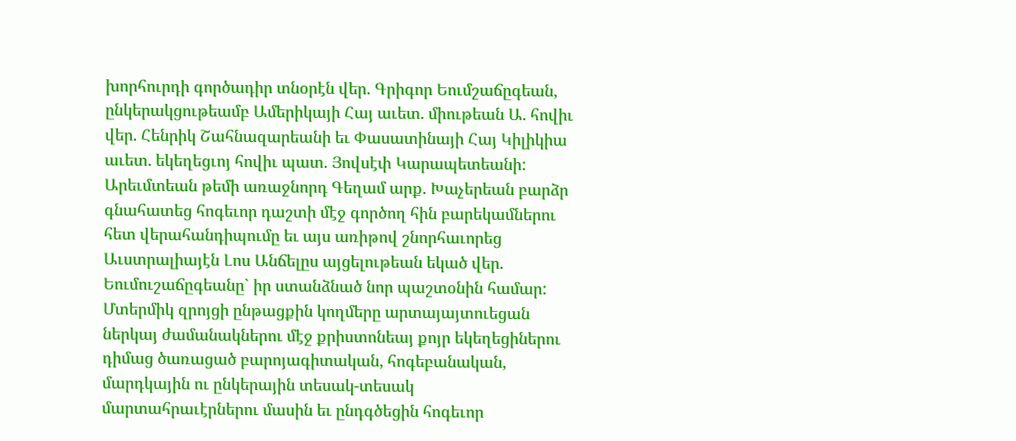խորհուրդի գործադիր տնօրէն վեր. Գրիգոր Եումշաճըգեան, ընկերակցութեամբ Ամերիկայի Հայ աւետ. միութեան Ա. հովիւ վեր. Հենրիկ Շահնազարեանի եւ Փասատինայի Հայ Կիլիկիա աւետ. եկեղեցւոյ հովիւ պատ. Յովսէփ Կարապետեանի:
Արեւմտեան թեմի առաջնորդ Գեղամ արք. Խաչերեան բարձր գնահատեց հոգեւոր դաշտի մէջ գործող հին բարեկամներու հետ վերահանդիպումը եւ այս առիթով շնորհաւորեց Աւստրալիայէն Լոս Անճելըս այցելութեան եկած վեր. Եումուշաճըգեանը` իր ստանձնած նոր պաշտօնին համար:
Մտերմիկ զրոյցի ընթացքին կողմերը արտայայտուեցան ներկայ ժամանակներու մէջ քրիստոնեայ քոյր եկեղեցիներու դիմաց ծառացած բարոյագիտական, հոգեբանական, մարդկային ու ընկերային տեսակ-տեսակ մարտահրաւէրներու մասին եւ ընդգծեցին հոգեւոր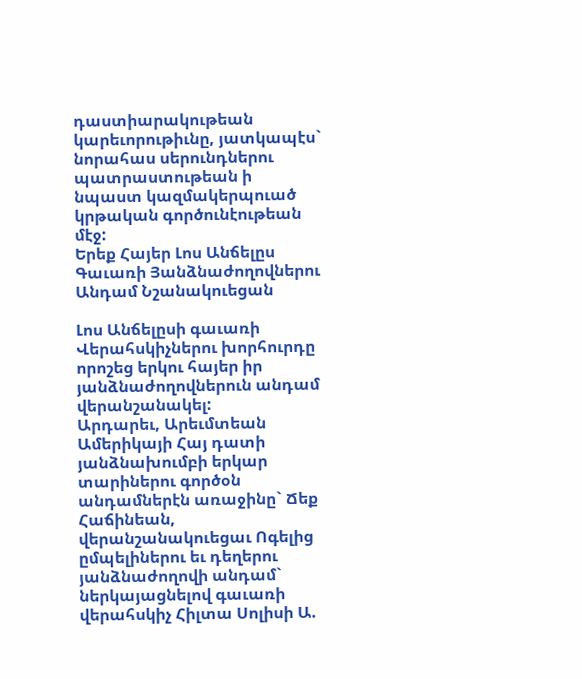դաստիարակութեան կարեւորութիւնը, յատկապէս` նորահաս սերունդներու պատրաստութեան ի նպաստ կազմակերպուած կրթական գործունէութեան մէջ:
Երեք Հայեր Լոս Անճելըս Գաւառի Յանձնաժողովներու Անդամ Նշանակուեցան

Լոս Անճելըսի գաւառի Վերահսկիչներու խորհուրդը որոշեց երկու հայեր իր յանձնաժողովներուն անդամ վերանշանակել:
Արդարեւ, Արեւմտեան Ամերիկայի Հայ դատի յանձնախումբի երկար տարիներու գործօն անդամներէն առաջինը` Ճեք Հաճինեան, վերանշանակուեցաւ Ոգելից ըմպելիներու եւ դեղերու յանձնաժողովի անդամ` ներկայացնելով գաւառի վերահսկիչ Հիլտա Սոլիսի Ա.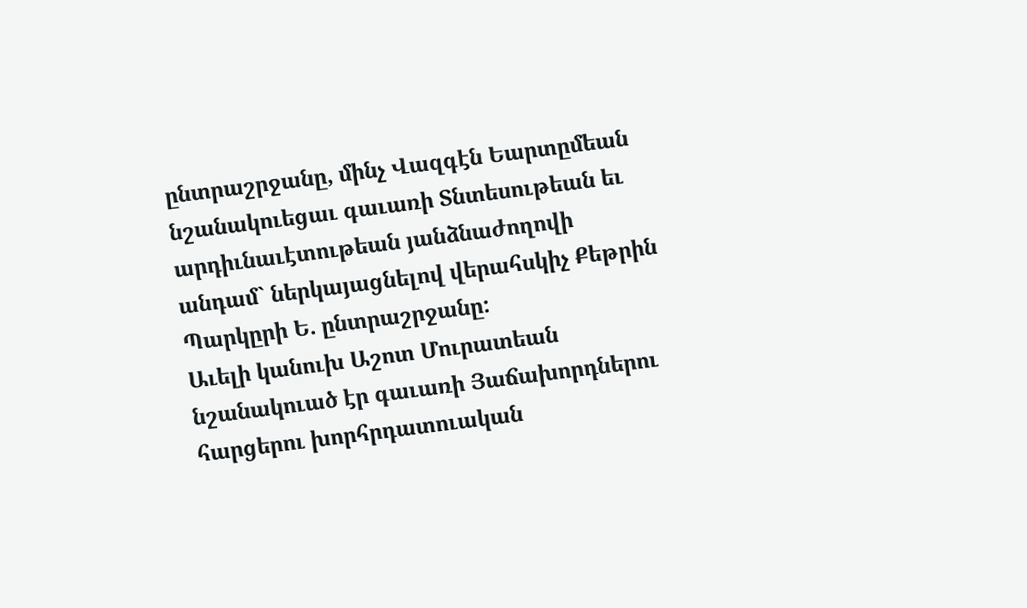ընտրաշրջանը, մինչ Վազգէն Եարտըմեան նշանակուեցաւ գաւառի Տնտեսութեան եւ արդիւնաւէտութեան յանձնաժողովի անդամ` ներկայացնելով վերահսկիչ Քեթրին Պարկըրի Ե. ընտրաշրջանը:
Աւելի կանուխ Աշոտ Մուրատեան նշանակուած էր գաւառի Յաճախորդներու հարցերու խորհրդատուական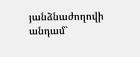յանձնաժողովի անդամ`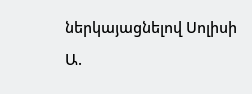ներկայացնելով Սոլիսի Ա.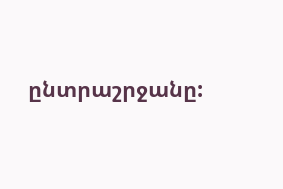ընտրաշրջանը: